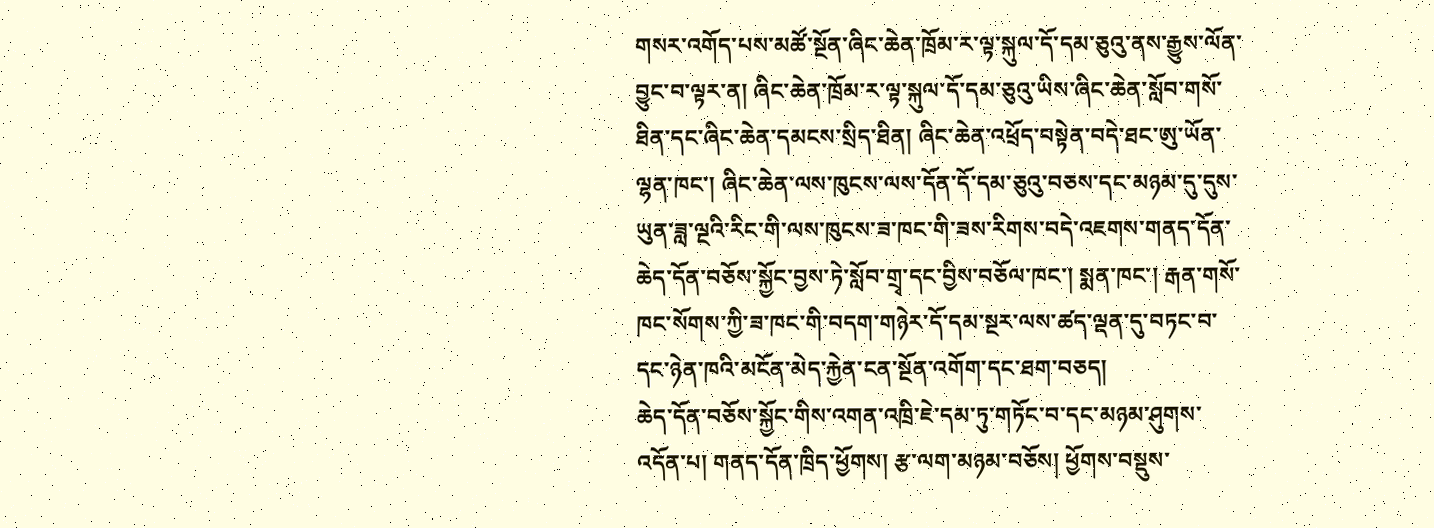གསར་འགོད་པས་མཚོ་སྔོན་ཞིང་ཆེན་ཁྲོམ་ར་ལྟ་སྐུལ་དོ་དམ་ཅུའུ་ནས་རྒྱུས་ལོན་བྱུང་བ་ལྟར་ན། ཞིང་ཆེན་ཁྲོམ་ར་ལྟ་སྐུལ་དོ་དམ་ཅུའུ་ཡིས་ཞིང་ཆེན་སློབ་གསོ་ཐིན་དང་ཞིང་ཆེན་དམངས་སྲིད་ཐིན། ཞིང་ཆེན་འཕྲོད་བསྟེན་བདེ་ཐང་ཨུ་ཡོན་ལྷན་ཁང་། ཞིང་ཆེན་ལས་ཁུངས་ལས་དོན་དོ་དམ་ཅུའུ་བཅས་དང་མཉམ་དུ་དུས་ཡུན་ཟླ་ལྔའི་རིང་གི་ལས་ཁུངས་ཟ་ཁང་གི་ཟས་རིགས་བདེ་འཇགས་གནད་དོན་ཆེད་དོན་བཅོས་སྐྱོང་བྱས་ཏེ་སློབ་གྲྭ་དང་བྱིས་བཅོལ་ཁང་། སྨན་ཁང་། རྒན་གསོ་ཁང་སོགས་ཀྱི་ཟ་ཁང་གི་བདག་གཉེར་དོ་དམ་སྔར་ལས་ཚད་ལྡན་དུ་བཏང་བ་དང་ཉེན་ཁའི་མངོན་མེད་རྐྱེན་ངན་སྔོན་འགོག་དང་ཐག་བཅད།
ཆེད་དོན་བཅོས་སྐྱོང་གིས་འགན་འཁྲི་ཇེ་དམ་ཏུ་གཏོང་བ་དང་མཉམ་ཤུགས་འདོན་པ། གནད་དོན་ཁྲིད་ཕྱོགས། རྩ་ལག་མཉམ་བཅོས། ཕྱོགས་བསྡུས་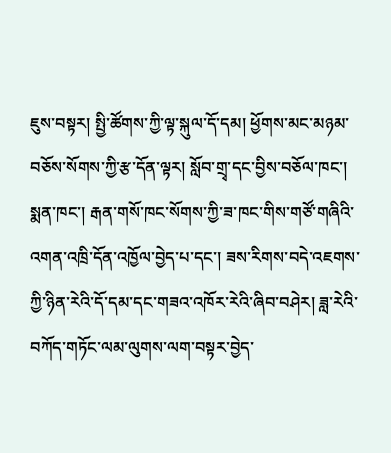ཇུས་བསྟར། སྤྱི་ཚོགས་ཀྱི་ལྟ་སྐུལ་དོ་དམ། ཕྱོགས་མང་མཉམ་བཅོས་སོགས་ཀྱི་རྩ་དོན་ལྟར། སློབ་གྲྭ་དང་བྱིས་བཅོལ་ཁང་། སྨན་ཁང་། རྒན་གསོ་ཁང་སོགས་ཀྱི་ཟ་ཁང་གིས་གཙོ་གཞིའི་འགན་འཁྲི་དོན་འཁྱོལ་བྱེད་པ་དང་། ཟས་རིགས་བདེ་འཇགས་ཀྱི་ཉིན་རེའི་དོ་དམ་དང་གཟའ་འཁོར་རེའི་ཞིབ་བཤེར། ཟླ་རེའི་བཀོད་གཏོང་ལམ་ལུགས་ལག་བསྟར་བྱེད་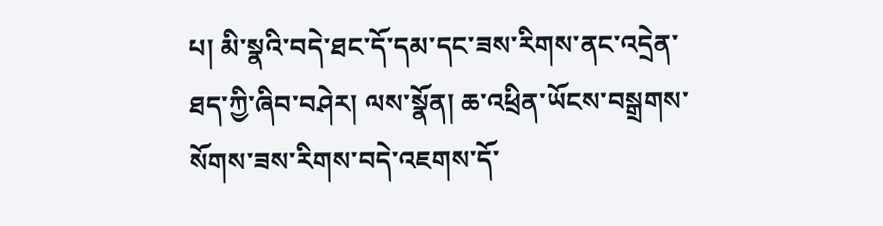པ། མི་སྣའི་བདེ་ཐང་དོ་དམ་དང་ཟས་རིགས་ནང་འདྲེན་ཐད་ཀྱི་ཞིབ་བཤེར། ལས་སྣོན། ཆ་འཕྲིན་ཡོངས་བསྒྲགས་སོགས་ཟས་རིགས་བདེ་འཇགས་དོ་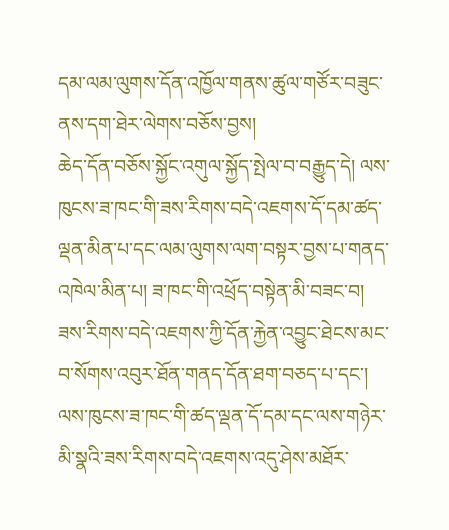དམ་ལམ་ལུགས་དོན་འཁྱོལ་གནས་ཚུལ་གཙོར་བཟུང་ནས་དག་ཐེར་ལེགས་བཅོས་བྱས།
ཆེད་དོན་བཅོས་སྐྱོང་འགུལ་སྐྱོད་སྤེལ་བ་བརྒྱུད་དེ། ལས་ཁུངས་ཟ་ཁང་གི་ཟས་རིགས་བདེ་འཇགས་དོ་དམ་ཚད་ལྡན་མིན་པ་དང་ལམ་ལུགས་ལག་བསྟར་བྱས་པ་གནད་འཁེལ་མིན་པ། ཟ་ཁང་གི་འཕྲོད་བསྟེན་མི་བཟང་བ། ཟས་རིགས་བདེ་འཇགས་ཀྱི་དོན་རྐྱེན་འབྱུང་ཐེངས་མང་བ་སོགས་འབུར་ཐོན་གནད་དོན་ཐག་བཅད་པ་དང་། ལས་ཁུངས་ཟ་ཁང་གི་ཚད་ལྡན་དོ་དམ་དང་ལས་གཉེར་མི་སྣའི་ཟས་རིགས་བདེ་འཇགས་འདུ་ཤེས་མཐོར་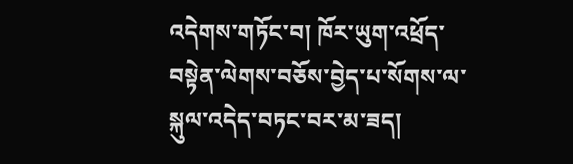འདེགས་གཏོང་བ། ཁོར་ཡུག་འཕྲོད་བསྟེན་ལེགས་བཅོས་བྱེད་པ་སོགས་ལ་སྐུལ་འདེད་བཏང་བར་མ་ཟད།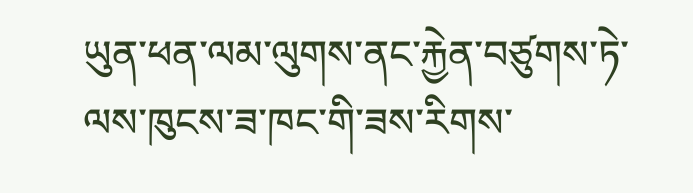ཡུན་ཕན་ལམ་ལུགས་ནང་རྐྱེན་བཙུགས་ཏེ་ལས་ཁུངས་ཟ་ཁང་གི་ཟས་རིགས་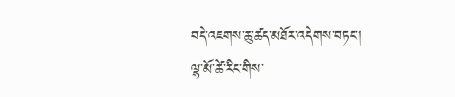བདེ་འཇགས་ཆུ་ཚད་མཐོར་འདེགས་བཏང་།
ལྷ་མོ་ཚེ་རིང་གིས་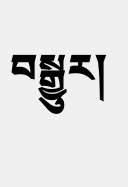བསྒྱུར།